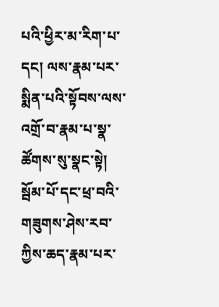པའི་ཕྱིར་མ་རིག་པ་དང། ལས་རྣམ་པར་སྨིན་པའི་སྟོབས་ལས་འགྲོ་བ་རྣམ་པ་སྣ་ཚོགས་སུ་སྣང་སྟེ། སྦོམ་པོ་དང་ཕྲ་བའི་གཟུགས་ཤེས་རབ་ཀྱིས་ཆད་རྣམ་པར་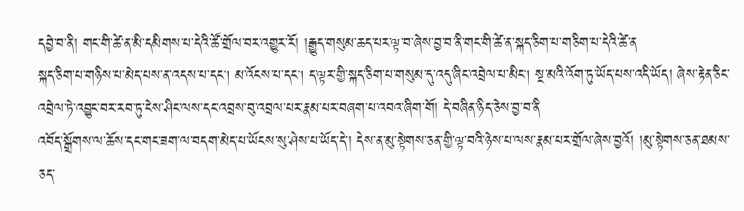དབྱེ་བ་ནི། གང་གི་ཚེ་ན་མི་དམིགས་པ་དེའི་ཚོ་གྲོལ་བར་འགྱུར་རོ། །རྒྱུད་གསུམ་ཆད་པར་ལྟ་བ་ཞེས་བྱ་བ་ནི་གང་གི་ཚེ་ན་སྐད་ཅིག་པ་གཅིག་པ་དེའི་ཚེ་ན
སྐད་ཅིག་པ་གཉིས་པ་མེད་པས་ན་འདས་པ་དང། མ་འོངས་པ་དང། ད་ལྟར་གྱི་སྐད་ཅིག་པ་གསུམ་དུ་འདུ་ཞིང་འབྲེལ་པ་མིང། སྔ་མའི་འོག་ཏུ་ཡོད་པས་འདི་ཡོད། ཞེས་རྟེན་ཅིང་འབྲེལ་ཏེ་འབྱུང་བར་རབ་ཏུ་ངེས་ཤིང་ལས་དང་འབྲས་བུ་འབྲལ་པར་རྣམ་པར་བཞག་པ་འབའ་ཞིག་གོ། དེ་བཞིན་ཉིད་ཅེས་བྱ་བ་ནི
འབོད་སྒྲོགས་ལ་ཆོས་དང་གང་ཟག་ལ་བདག་མེད་པ་ཡོངས་སུ་ཤེས་པ་ཡོད་དེ་། དེས་ན་མུ་སྟེགས་ཅན་གྱི་ལྟ་བའི་ཉེས་པ་ལས་རྣམ་པར་གྲོལ་ཞེས་བྱའོ། །མུ་སྟེགས་ཅན་ཐམས་ཅད་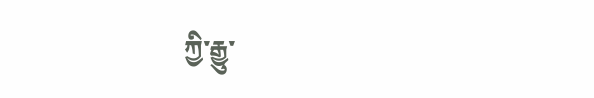ཀྱི་རྒྱུ་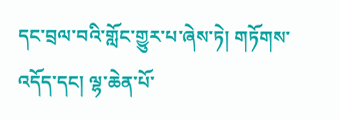དང་བྲལ་བའི་གློང་གྱུར་པ་ཞེས་ཏེ། གཏོགས་འདོད་དང། ལྷ་ཆེན་པོ་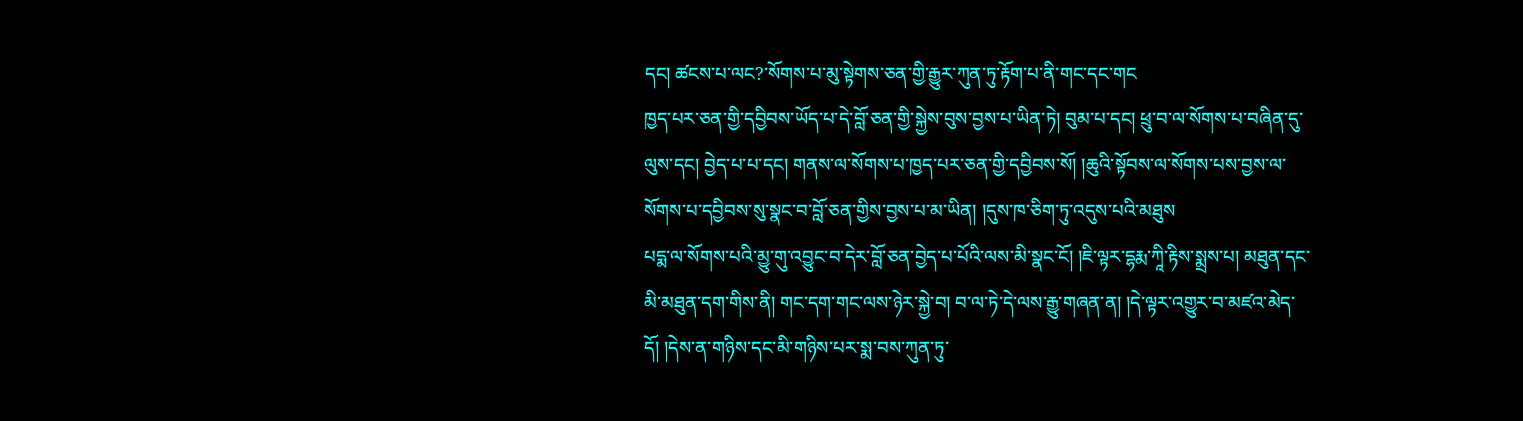དང། ཚངས་པ་ལང?་སོགས་པ་མུ་སྟེགས་ཅན་གྱི་རྒྱུར་ཀུན་ཏུ་རྟོག་པ་ནི་གང་དང་གང
ཁྱད་པར་ཅན་གྱི་དབྱིབས་ཡོད་པ་དེ་བློ་ཅན་གྱི་སྐྱེས་བུས་བྱས་པ་ཡིན་ཏེ། བུམ་པ་དང། ཕྲུ་བ་ལ་སོགས་པ་བཞིན་དུ་ལུས་དང། བྱེད་པ་པ་དང། གནས་ལ་སོགས་པ་ཁྱད་པར་ཅན་གྱི་དབྱིབས་སོ། །ཆུའི་སྟོབས་ལ་སོགས་པས་བྱས་ལ་སོགས་པ་དབྱིབས་སུ་སྣང་བ་བློ་ཅན་གྱིས་བྱས་པ་མ་ཡིན། །དུས་ཁ་ཅིག་ཏུ་འདུས་པའི་མཐུས
པདྨ་ལ་སོགས་པའི་མྱུ་གུ་འབྱུང་བ་དེར་བློ་ཅན་བྱེད་པ་པོའི་ལས་མི་སྣང་ངོ། །ཇི་ལྟར་དྷརྨ་ཀཱི་རྟིས་སྨྲས་པ། མཐུན་དང་མི་མཐུན་དག་གིས་ནི། གང་དག་གང་ལས་ཉེར་སྐྱེ་བ། བ་ལ་ཏེ་དེ་ལས་རྒྱུ་གཞན་ན། །དེ་ལྟར་འགྱུར་བ་མཛའ་མེད་དོ། །དེས་ན་གཉིས་དང་མི་གཉིས་པར་སྨ་བས་ཀུན་ཏུ་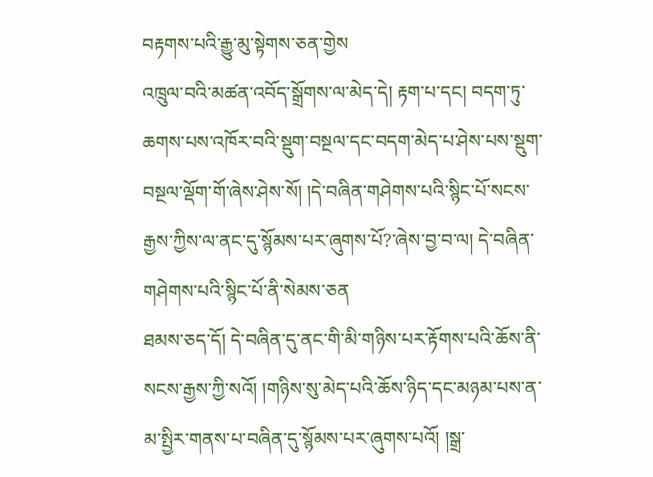བརྟགས་པའི་རྒྱུ་མུ་སྟེགས་ཅན་གྱེས
འཁྲུལ་བའི་མཚན་འབོད་སྒྲོགས་ལ་མེད་དེ། རྟག་པ་དང། བདག་ཏུ་ཆགས་པས་འཁོར་བའི་སྡུག་བསྔལ་དང་བདག་མེད་པ་ཤེས་པས་སྡུག་བསྔལ་ལྡོག་གོ་ཞེས་ཤེས་སོ། །དེ་བཞིན་གཤེགས་པའི་སྙིང་པོ་སངས་རྒྱས་ཀྱིས་ལ་ནང་དུ་སྙོམས་པར་ཞུགས་པོ?་ཞེས་བྱ་བ་ལ། དེ་བཞིན་གཤེགས་པའི་སྙིང་པོ་ནི་སེམས་ཅན
ཐམས་ཅད་དོ། དེ་བཞིན་དུ་ནང་གི་མི་གཉིས་པར་རྟོགས་པའི་ཆོས་ནི་སངས་རྒྱས་ཀྱི་སའོ། །གཉིས་སུ་མེད་པའི་ཆོས་ཉིད་དང་མཉམ་པས་ན་མ་སྤྱིར་གནས་པ་བཞིན་དུ་སྙོམས་པར་ཞུགས་པའོ། །སྒྲ་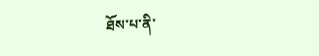ཐོས་པ་ནི་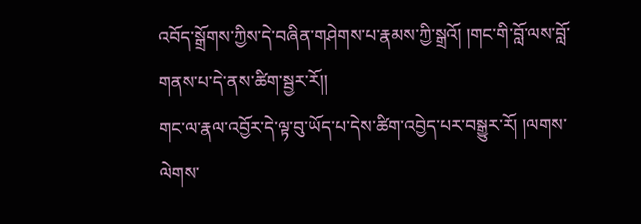འབོད་སྒྲོགས་ཀྱིས་དེ་བཞིན་གཤེགས་པ་རྣམས་ཀྱི་སྒྲའོ། །གང་གི་བློ་ལས་བློ་གནས་པ་དེ་ནས་ཚིག་སྦྱར་རོ།།
གང་ལ་རྣལ་འབྱོར་དེ་ལྟ་བུ་ཡོད་པ་དེས་ཚིག་འབྱེད་པར་བསྒྱུར་རོ། །ལགས་ལེགས་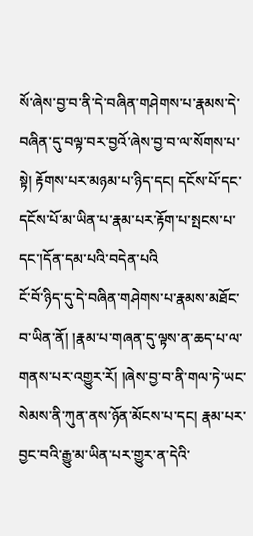སོ་ཞེས་བྱ་བ་ནི་དེ་བཞིན་གཤེགས་པ་རྣམས་དེ་བཞིན་དུ་བལྟ་བར་བྱའོ་ཞེས་བྱ་བ་ལ་སོགས་པ་སྟེ། རྟོགས་པར་མཉམ་པ་ཉིད་དང། དངོས་པོ་དང་དངོས་པོ་མ་ཡིན་པ་རྣམ་པར་རྟོག་པ་སྤངས་པ་དང་།དོན་དམ་པའི་བདེན་པའི
ངོ་བོ་ཉིད་དུ་དེ་བཞིན་གཤེགས་པ་རྣམས་མཐོང་བ་ཡིན་ནོ། །རྣམ་པ་གཞན་དུ་ལྟས་ན་ཆད་པ་ལ་གནས་པར་འགྱུར་རོ། །ཞེས་བྱ་བ་ནི་གལ་ཏེ་ཡང་སེམས་ནི་ཀུན་ནས་ཉོན་མོངས་པ་དང། རྣམ་པར་བྱང་བའི་རྒྱུ་མ་ཡིན་པར་གྱུར་ན་དེའི་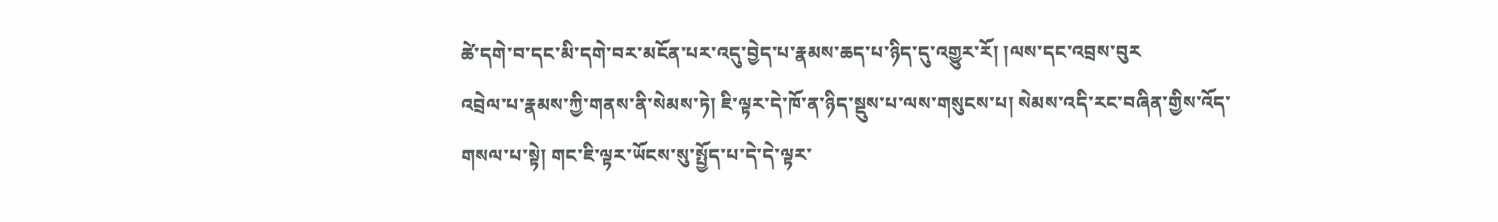ཚེ་དགེ་བ་དང་མི་དགེ་བར་མངོན་པར་འདུ་བྱེད་པ་རྣམས་ཆད་པ་ཉིད་དུ་འགྱུར་རོ། །ལས་དང་འབྲས་བུར
འབྲེལ་པ་རྣམས་ཀྱི་གནས་ནི་སེམས་ཏེ། ཇི་ལྟར་དེ་ཁོ་ན་ཉིད་སྡུས་པ་ལས་གསུངས་པ། སེམས་འདི་རང་བཞིན་གྱིས་འོད་གསལ་པ་སྟེ། གང་ཇི་ལྟར་ཡོངས་སུ་སྤྱོད་པ་དེ་དེ་ལྟར་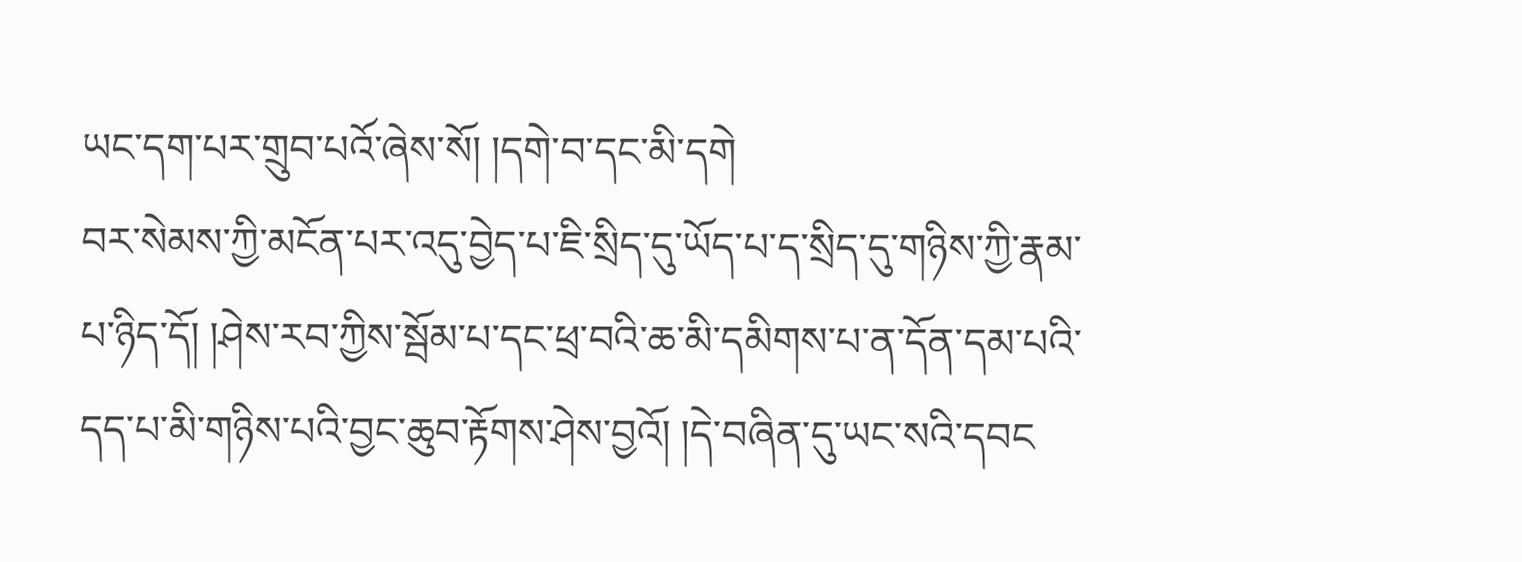ཡང་དག་པར་གྲུབ་པའོ་ཞེས་སོ། །དགེ་བ་དང་མི་དགེ
བར་སེམས་ཀྱི་མངོན་པར་འདུ་བྱེད་པ་ཇི་སྲིད་དུ་ཡོད་པ་ད་སྲིད་དུ་གཉིས་ཀྱི་རྣམ་པ་ཉིད་དོ། །ཤེས་རབ་ཀྱིས་སྦོམ་པ་དང་ཕྲ་བའི་ཆ་མི་དམིགས་པ་ན་དོན་དམ་པའི་དད་པ་མི་གཉིས་པའི་བྱང་ཆུབ་རྟོགས་ཤེས་བྱའོ། །དེ་བཞིན་དུ་ཡང་སའི་དབང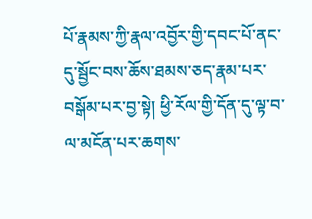པོ་རྣམས་ཀྱི་རྣལ་འབྱོར་གྱི་དབང་པོ་ནང་དུ་སྦྱོང་བས་ཆོས་ཐམས་ཅད་རྣམ་པར་བསྒོམ་པར་བྱ་སྟེ། ཕྱི་རོལ་གྱི་དོན་དུ་ལྟ་བ་ལ་མངོན་པར་ཆགས་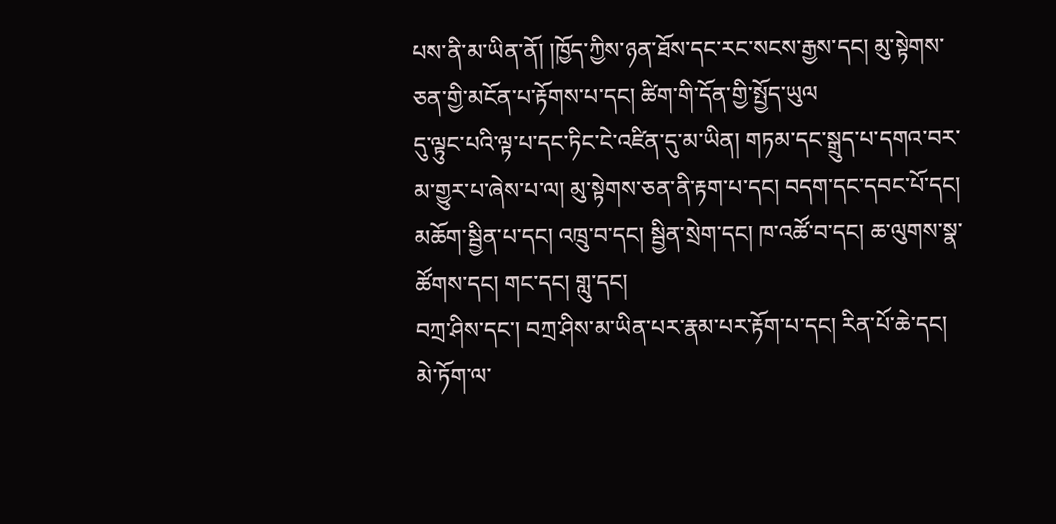པས་ནི་མ་ཡིན་ནོ། །ཁྱོད་ཀྱིས་ཉན་ཐོས་དང་རང་སངས་རྒྱས་དང། མུ་སྟེགས་ཅན་གྱི་མངོན་པ་རྟོགས་པ་དང། ཚིག་གི་དོན་གྱི་སྤྱོད་ཡུལ
དུ་ལྟུང་པའི་ལྟ་པ་དང་ཏིང་ངེ་འཛིན་དུ་མ་ཡིན། གཏམ་དང་སྒྲུད་པ་དགའ་བར་མ་གྱུར་པ་ཞེས་པ་ལ། མུ་སྟེགས་ཅན་ནི་རྟག་པ་དང། བདག་དང་དབང་པོ་དང། མཆོག་སྦྱིན་པ་དང། འཁྲུ་བ་དང། སྦྱིན་སྲེག་དང། ཁ་འཚོ་བ་དང། ཆ་ལུགས་སྣ་ཚོགས་དང། གང་དང། གླུ་དང།
བཀྲ་ཤིས་དང་། བཀྲ་ཤིས་མ་ཡིན་པར་རྣམ་པར་རྟོག་པ་དང། རིན་པོ་ཆེ་དང། མེ་ཏོག་ལ་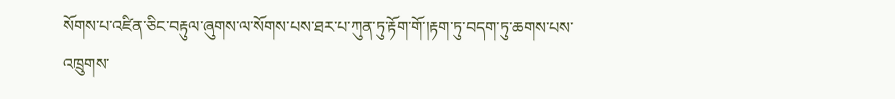སོགས་པ་འཛིན་ཅིང་བརྟུལ་ཞུགས་ལ་སོགས་པས་ཐར་པ་ཀུན་ཏུ་རྟོག་གོ་།རྟག་ཏུ་བདག་ཏུ་ཆགས་པས་འཁྲུགས་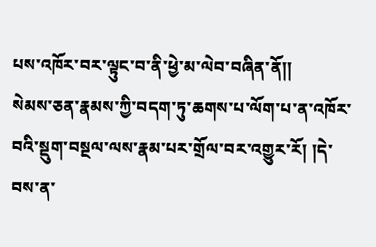པས་འཁོར་བར་ལྟུང་བ་ནི་ཕྱེ་མ་ལེབ་བཞིན་ནོ།།
སེམས་ཅན་རྣམས་ཀྱི་བདག་ཏུ་ཆགས་པ་ལོག་པ་ན་འཁོར་བའི་སྡུག་བསྔལ་ལས་རྣམ་པར་གྲོལ་བར་འགྱུར་རོ། །དེ་བས་ན་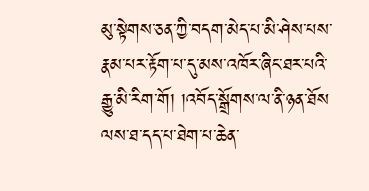མུ་སྟེགས་ཅན་ཀྱི་བདག་མེད་པ་མི་ཤེས་པས་རྣམ་པར་རྟོག་པ་དུ་མས་འཁོར་ཞིང་ཐར་པའི་རྒྱུ་མི་རིག་གོ། །འབོད་སྒྲོགས་ལ་ནི་ཉན་ཐོས
ལས་ཐ་དད་པ་ཐེག་པ་ཆེན་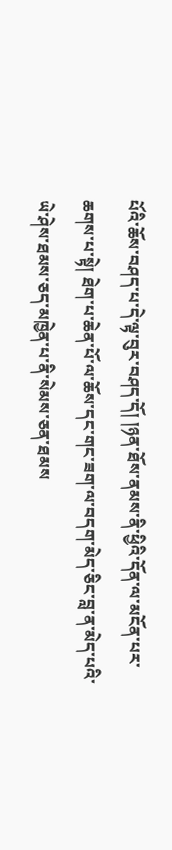པོའི་ཆོས་བཤད་པ་དེ་ལྟ་བུར་བཤད་དོ། །ཉན་ཐོས་ནམས་ནི་ཕྱིའི་དོན་ལ་མངོན་པར་ཆགས་པ་སྟེ། ཐེག་པ་ཆེན་པོ་ལ་ཆོས་དང་གང་ཟག་ལ་བདག་མེད་ཅིང་བླ་ན་མེད་པའི་ཡེ་ཤེས་ཐམས་ཅད་མཁྱེན་པ་ནི་སེམས་ཅན་ཐམས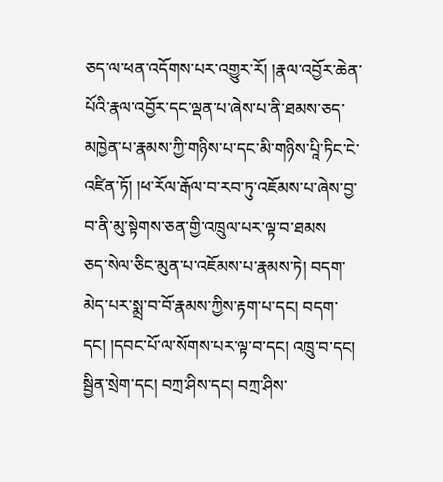ཅད་ལ་ཕན་འདོགས་པར་འགྱུར་རོ། །རྣལ་འབྱོར་ཆེན་པོའི་རྣལ་འབྱོར་དང་ལྡན་པ་ཞེས་པ་ནི་ཐམས་ཅད་མཁྱེན་པ་རྣམས་ཀྱི་གཉིས་པ་དང་མི་གཉིས་པཱི་ཏིང་ངེ་འཛིན་ཏོ། །ཕ་རོལ་རྒོལ་བ་རབ་ཏུ་འཇོམས་པ་ཞེས་བྱ་བ་ནི་མུ་སྟེགས་ཅན་གྱི་འཁྲུལ་པར་ལྟ་བ་ཐམས
ཅད་སེལ་ཅིང་མུན་པ་འཇོམས་པ་རྣམས་ཏེ། བདག་མེད་པར་སྨྲ་བ་བོ་རྣམས་ཀྱིས་རྟག་པ་དང། བདག་དང། །དབང་པོ་ལ་སོགས་པར་ལྟ་བ་དང། འཁྲུ་བ་དང། སྦྱིན་སྲེག་དང། བཀྲ་ཤིས་དང། བཀྲ་ཤིས་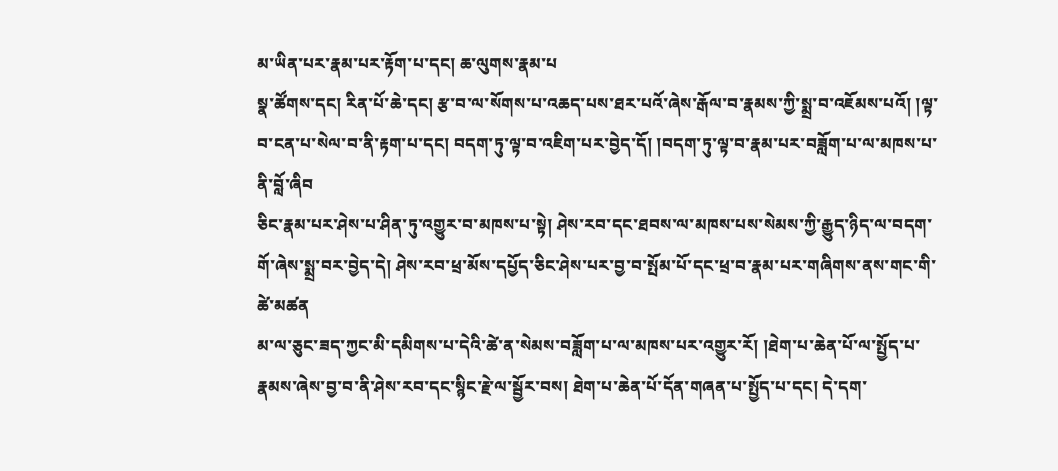མ་ཡིན་པར་རྣམ་པར་རྟོག་པ་དང། ཆ་ལུགས་རྣམ་པ
སྣ་ཚོགས་དང། རིན་པོ་ཆེ་དང། རྩ་བ་ལ་སོགས་པ་འཆད་པས་ཐར་པའོ་ཞེས་རྒོལ་བ་རྣམས་ཀྱི་སྨྲ་བ་འཇོམས་པའོ། །ལྟ་བ་ངན་པ་སེལ་བ་ནི་རྟག་པ་དང། བདག་ཏུ་ལྟ་བ་འཇིག་པར་བྱེད་དོ། །བདག་ཏུ་ལྟ་བ་རྣམ་པར་བཟློག་པ་ལ་མཁས་པ་ནི་བློ་ཞིབ
ཅིང་རྣམ་པར་ཤེས་པ་ཤིན་ཏུ་འགྱུར་བ་མཁས་པ་སྟེ། ཤེས་རབ་དང་ཐབས་ལ་མཁས་པས་སེམས་ཀྱི་རྒྱུད་ཉིད་ལ་བདག་གོ་ཞེས་སྨྲ་བར་བྱེད་དེ། ཤེས་རབ་ཕྲ་མོས་དཔྱོད་ཅིང་ཤེས་པར་བྱ་བ་སྤོམ་པོ་དང་ཕྲ་བ་རྣམ་པར་གཞིགས་ནས་གང་གི་ཚེ་མཚན
མ་ལ་ཅུང་ཟད་ཀྱང་མི་དམིགས་པ་དེའི་ཚེ་ན་སེམས་བཟློག་པ་ལ་མཁས་པར་འགྱུར་རོ། །ཐེག་པ་ཆེན་པོ་ལ་སྤྱོད་པ་རྣམས་ཞེས་བྱ་བ་ནི་ཤེས་རབ་དང་སྙིང་རྗེ་ལ་སྦྱོར་བས། ཐེག་པ་ཆེན་པོ་དོན་གཞན་པ་སྤྱོད་པ་དང། དེ་དག་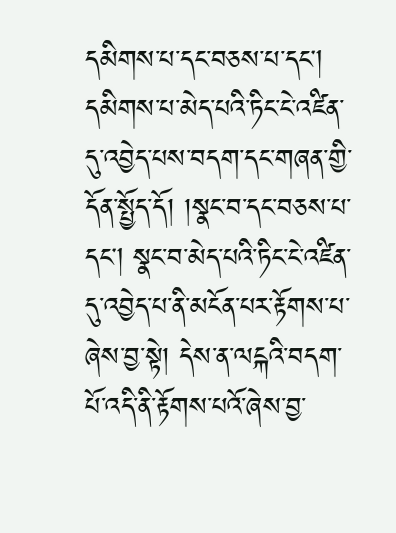དམིགས་པ་དང་བཅས་པ་དང།
དམིགས་པ་མེད་པའི་ཏིང་ངེ་འཛིན་དུ་འབྱེད་པས་བདག་དང་གཞན་གྱི་དོན་སྤྱོད་དོ། །སྣང་བ་དང་བཅས་པ་དང། སྣང་བ་མེད་པའི་ཏིང་ངེ་འཛིན་དུ་འབྱེད་པ་ནི་མངོན་པར་རྟོགས་པ་ཞེས་བྱ་སྟེ། དེས་ན་ལངྐའི་བདག་པོ་འདི་ནི་རྟོགས་པའོ་ཞེས་བྱ་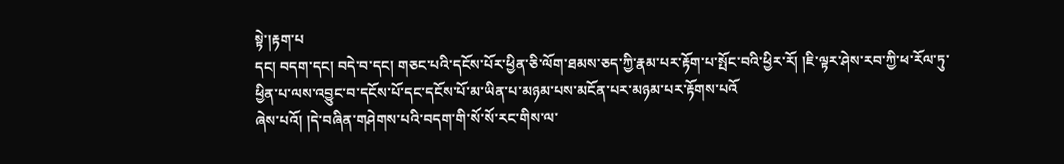སྟེ་།རྟག་པ
དང། བདག་དང། བདེ་བ་དང། གཅང་པའི་དངོས་པོར་ཕྱིན་ཅི་ལོག་ཐམས་ཅད་ཀྱི་རྣམ་པར་རྟོག་པ་སྤོང་བའི་ཕྱིར་རོ། །ཇི་ལྟར་ཤེས་རབ་ཀྱི་ཕ་རོལ་ཏུ་ཕྱིན་པ་ལས་འབྱུང་བ་དངོས་པོ་དང་དངོས་པོ་མ་ཡིན་པ་མཉམ་པས་མངོན་པར་མཉམ་པར་རྟོགས་པའོ
ཞེས་པའོ། །དེ་བཞིན་གཤེགས་པའི་བདག་གི་སོ་སོ་རང་གིས་ལ་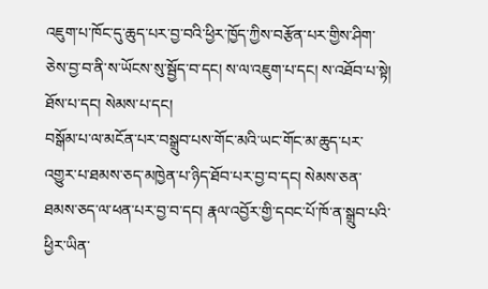འཇུག་པ་ཁོང་དུ་ཆུད་པར་བྱ་བའི་ཕྱིར་ཁྱོད་ཀྱིས་བརྩོན་པར་གྱིས་ཤིག་ཅེས་བྱ་བ་ནི་ས་ཡོངས་སུ་སྦྱོད་བ་དང། ས་ལ་འཇུག་པ་དང། ས་འཐོབ་པ་སྟེ། ཐོས་པ་དང། སེམས་པ་དང།
བསྒོམ་པ་ལ་མངོན་པར་བསྒྲུབ་པས་གོང་མའི་ཡང་གོང་མ་ཆུད་པར་འགྱུར་པ་ཐམས་ཅད་མཁྱེན་པ་ཉིད་ཐོབ་པར་བྱ་བ་དང། སེམས་ཅན་ཐམས་ཅད་ལ་ཕན་པར་བྱ་བ་དང། རྣལ་འབྱོར་གྱི་དབང་པོ་ཁོ་ན་སྒྲུབ་པའི་ཕྱིར་ཡིན་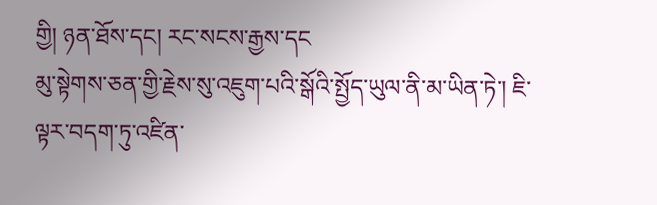གྱི། ཉན་ཐོས་དང། རང་སངས་རྒྱས་དང
མུ་སྟེགས་ཅན་གྱི་རྗེས་སུ་འཇུག་པའི་སྒོའི་སྤྱོད་ཡུལ་ནི་མ་ཡིན་ཏེ་། ཇི་ལྟར་བདག་ཏུ་འཛིན་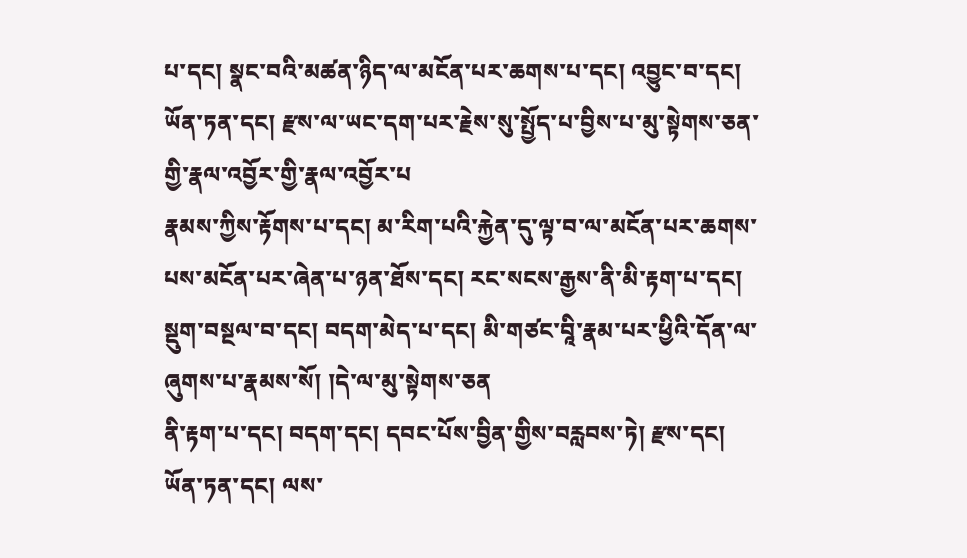པ་དང། སྣང་བའི་མཚན་ཉིད་ལ་མངོན་པར་ཆགས་པ་དང། འབྱུང་བ་དང། ཡོན་ཏན་དང། རྫས་ལ་ཡང་དག་པར་རྗེས་སུ་སྤྱོད་པ་བྱིས་པ་མུ་སྟེགས་ཅན་གྱི་རྣལ་འབྱོར་གྱི་རྣལ་འབྱོར་པ
རྣམས་ཀྱིས་རྟོགས་པ་དང། མ་རིག་པའི་རྐྱེན་དུ་ལྟ་བ་ལ་མངོན་པར་ཆགས་པས་མངོན་པར་ཞེན་པ་ཉན་ཐོས་དང། རང་སངས་རྒྱས་ནི་མི་རྟག་པ་དང། སྡུག་བསྔལ་བ་དང། བདག་མེད་པ་དང། མི་གཙང་བཱི་རྣམ་པར་ཕྱིའི་དོན་ལ་ཞུགས་པ་རྣམས་སོ། །དེ་ལ་མུ་སྟེགས་ཅན
ནི་རྟག་པ་དང། བདག་དང། དབང་པོས་བྱིན་གྱིས་བརླབས་ཏེ། རྫས་དང། ཡོན་ཏན་དང། ལས་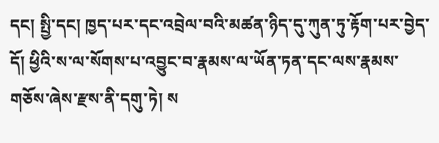དང། སྤྱི་དང། ཁྱད་པར་དང་འབྲེལ་བའི་མཚན་ཉིད་དུ་ཀུན་ཏུ་རྟོག་པར་བྱེད་དོ། ཕྱིའི་ས་ལ་སོགས་པ་འབྱུང་བ་རྣམས་ལ་ཡོན་ཏན་དང་ལས་རྣམས་གཅོས་ཞེས་རྫས་ནི་དགུ་ཏེ། ས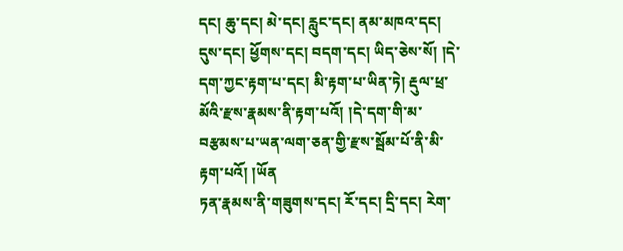དང། ཆུ་དང། མེ་དང། རླུང་དང། ནམ་མཁའ་དང། དུས་དང། ཕྱོགས་དང། བདག་དང། ཡིད་ཅེས་སོ། །དེ་དག་ཀྱང་རྟག་པ་དང། མི་རྟག་པ་ཡིན་ཏེ། རྡུལ་ཕྲ་མོའི་རྫས་རྣམས་ནི་རྟག་པའོ། །དེ་དག་གི་མ་བརྩམས་པ་ཡན་ལག་ཅན་གྱི་རྫས་སྦོམ་པོ་ནི་མི་རྟག་པའོ། །ཡོན
ཏན་རྣམས་ནི་གཟུགས་དང། རོ་དང། དྲི་དང། རེག་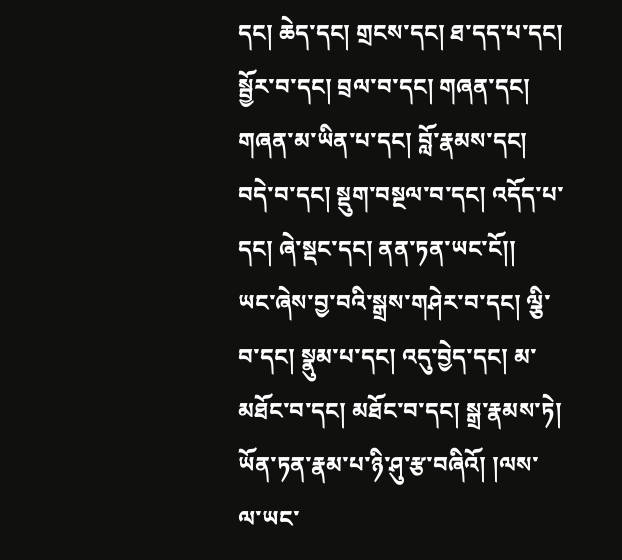དང། ཆེད་དང། གྲངས་དང། ཐ་དད་པ་དང། སྦྱོར་བ་དང། བྲལ་བ་དང། གཞན་དང། གཞན་མ་ཡིན་པ་དང། བློ་རྣམས་དང། བདེ་བ་དང། སྡུག་བསྔལ་བ་དང། འདོད་པ་དང། ཞེ་སྡང་དང། ནན་ཏན་ཡང་ངོ།།
ཡང་ཞེས་བྱ་བའི་སྒྲས་གཤེར་བ་དང། ལྕི་བ་དང། སྣུམ་པ་དང། འདུ་བྱེད་དང། མ་མཐོང་བ་དང། མཐོང་བ་དང། སྒྲ་རྣམས་ཏེ། ཡོན་ཏན་རྣམ་པ་ཉི་ཤུ་རྩ་བཞིའོ། །ལས་ལ་ཡང་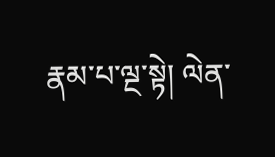རྣམ་པ་ལྔ་སྟེ། ལེན་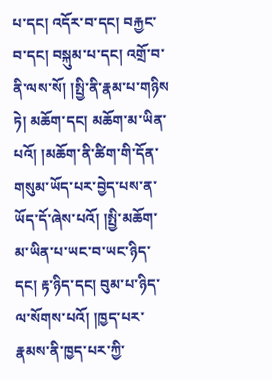པ་དང། འདོར་བ་དང། བརྐྱང་བ་དང། བསྐུམ་པ་དང། འགྲོ་བ་ནི་ལས་སོ། །སྤྱི་ནི་རྣམ་པ་གཉིས
ཏེ། མཆོག་དང། མཆོག་མ་ཡིན་པའོ། །མཆོག་ནི་ཚིག་གི་དོན་གསུམ་ཡོད་པར་བྱེད་པས་ན་ཡོད་དོ་ཞེས་པའོ། །སྤྱི་མཆོག་མ་ཡིན་པ་ཡང་བ་ཡང་ཉིད་དང། རྟ་ཉིད་དང། བུམ་པ་ཉིད་ལ་སོགས་པའོ། །ཁྱད་པར་རྣམས་ནི་ཁྱད་པར་ཀྱི་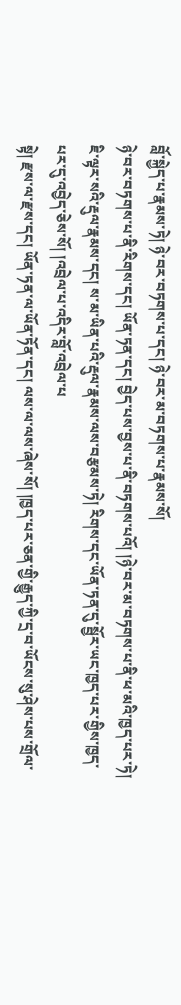བློ་སྐྱེད་པ་རྣམས་ཏེ། ཉེ་བར་བཏགས་པ་དང། ཉེ་བར་མ་བཏགས་པ་རྣམས་སོ།
ཉེ་བར་བཏགས་པ་ནི་རིགས་དང། ཡོན་ཏན་དང། བྱེད་པས་བྱས་པ་ནི་བཏགས་པའོ། །ཉེ་བར་མ་བཏགས་པ་ནི་ཕ་མའི་ཁྱད་པར་ཏེ། ཇི་ལྟར་སའི་རྡུལ་རྣམས་དང། ས་མ་ཡིན་པའི་རྡུལ་རྣམས་ལས་བརྩམས་ཏེ། རིགས་དང་ཡོན་ཏན་དུ་སྦྱོར་ཡང་ཁྱད་པར་གྱིས་ཁྱད་པར་དུ་འབྱེད་ཅེས་སོ། །འབྲེལ་པ་འདིར་བློ་འབྲེལ་པ
སྟེ། རྫས་ལ་རྫས་དང། ཡོན་ཏན་ལ་ཡོན་ཏོན་དང། ལས་ལ་ལས་ཞེས་སོ། །ཁྱད་པར་ཅན་གྱི་རྒྱུད་ཀྱི་དྲ་བ་ཡོངས་སུ་ཤེས་པས་གྲོལ་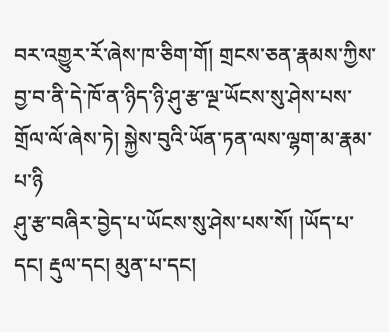བར་འགྱུར་རོ་ཞེས་ཁ་ཅིག་གོ། གྲངས་ཅན་རྣམས་ཀྱིས་བྱ་བ་ནི་དེ་ཁོ་ན་ཉིད་ཉི་ཤུ་རྩ་ལྔ་ཡོངས་སུ་ཤེས་པས་གྲོལ་ལོ་ཞེས་ཏེ། སྐྱེས་བུའི་ཡོན་ཏན་ལས་ལྷག་མ་རྣམ་པ་ཉི
ཤུ་རྩ་བཞིར་བྱེད་པ་ཡོངས་སུ་ཤེས་པས་སོ། །ཡོད་པ་དང། རྡུལ་དང། མུན་པ་དང།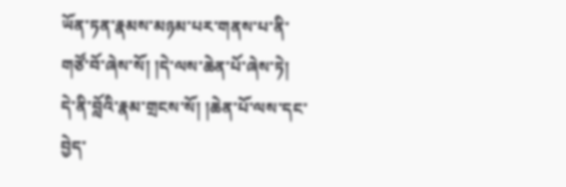ཡོན་ཏན་རྣམས་མཉམ་པར་གནས་པ་ནི་གཙོ་བོ་ཞེས་སོ། །དེ་ལས་ཆེན་པོ་ཞེས་ཏེ། དེ་ནི་བློའི་རྣམ་གྲངས་སོ། །ཆེན་པོ་ལས་དང་བྱེད་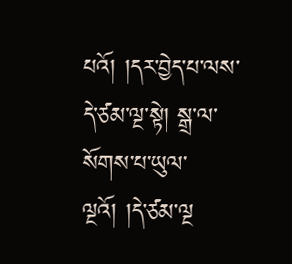པའོ། །དར་བྱེད་པ་ལས་དེ་ཙམ་ལྔ་སྟེ། སྒྲ་ལ་སོགས་པ་ཡུལ་ལྔའོ། །དེ་ཙམ་ལྔ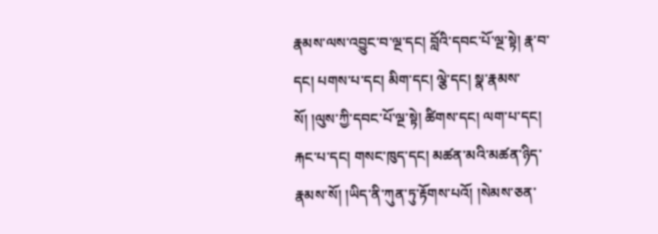རྣམས་ལས་འབྱུང་བ་ལྔ་དང། བློའི་དབང་པོ་ལྔ་སྟེ། རྣ་བ་དང། པགས་པ་དང། མིག་དང། ལྕེ་དང། སྣ་རྣམས་སོ། །ལུས་ཀྱི་དབང་པོ་ལྔ་སྟེ། ཚིགས་དང། ལག་པ་དང། རྐང་པ་དང། གསང་ཁུད་དང། མཚན་མའི་མཚན་ཉིད་རྣམས་སོ། །ཡིད་ནི་ཀུན་ཏུ་རྟོགས་པའོ། །སེམས་ཅན་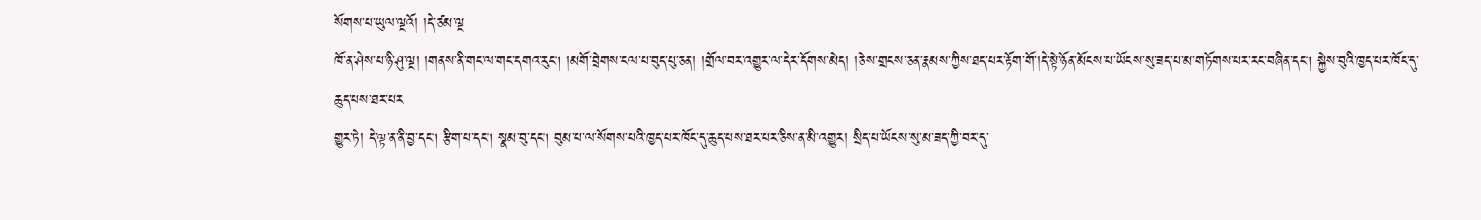སོགས་པ་ཡུལ་ལྔའོ། །དེ་ཙམ་ལྔ
ཁོ་ན་ཤེས་པ་ཉི་ཤུ་ལྔ། །གནས་ནི་གང་ལ་གང་དགའ་རུང། །མགོ་བྲེགས་ངལ་པ་བུད་པུ་ཅན། །གྲོལ་བར་འགྱུར་ལ་དེར་དོགས་མེད། །ཅེས་གྲངས་ཅན་རྣམས་ཀྱིས་ཐད་པར་རྟོག་གོ་།དེ་སྟེ་ཉོན་མོངས་པ་ཡོངས་སུ་ཟད་པ་མ་གཏོགས་པར་རང་བཞིན་དང། སྐྱེས་བུའི་ཁྱད་པར་ཁོང་དུ་ཆུད་པས་ཐར་པར
གྱུར་ཏེ། དེ་ལྟ་ན་ནི་བྱ་དང། རྩིག་པ་དང། སྣམ་བུ་དང། བུམ་པ་ལ་སོགས་པའི་ཁྱད་པར་ཁོང་དུ་ཆུད་པས་ཐར་པར་ཅིས་ན་མི་འགྱུར། སྲིད་པ་ཡོངས་སུ་མ་ཟད་ཀྱི་བར་དུ་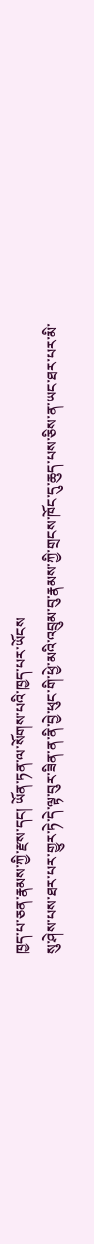ཁྱད་པ་ཅན་རྣམས་ཀྱི་རྫས་དང། ཡོན་ཏན་ལ་སོགས་པའི་ཁྱད་པར་ཡོངས
སུ་ཤེས་པས་ཐར་པར་གྱུར་ཏེ་དེ་ལྟ་བུར་ཟིན་ན་ནི་བྱེ་ཕུང་གི་ཕྱེ་མའི་འབྲུམ་བུ་རྣམས་ཀྱི་གྲངས་ཁོང་དུ་ཆུད་པས་ཅིས་ན་ཡང་ཐར་པར་མི་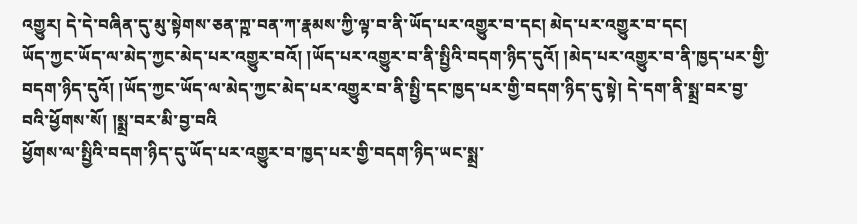འགྱུར། དེ་དེ་བཞིན་དུ་མུ་སྟེགས་ཅན་ཀྵ་བན་ཀ་རྣམས་ཀྱི་ལྟ་བ་ནི་ཡོད་པར་འགྱུར་བ་དང། མེད་པར་འགྱུར་བ་དང།
ཡོད་ཀྱང་ཡོད་ལ་མེད་ཀྱང་མེད་པར་འགྱུར་བའོ། །ཡོད་པར་འགྱུར་བ་ནི་སྤྱིའི་བདག་ཉིད་དུའོ། །མེད་པར་འགྱུར་བ་ནི་ཁྱད་པར་གྱི་བདག་ཉིད་དུའོ། །ཡོད་ཀྱང་ཡོད་ལ་མེད་ཀྱང་མེད་པར་འགྱུར་བ་ནི་སྤྱི་དང་ཁྱད་པར་གྱི་བདག་ཉིད་དུ་སྟེ། དེ་དག་ནི་སྨྲ་བར་བྱ་བའི་ཕྱོགས་སོ། །སྨྲ་བར་མི་བྱ་བའི
ཕྱོགས་ལ་སྤྱིའི་བདག་ཉིད་དུ་ཡོད་པར་འགྱུར་བ་ཁྱད་པར་གྱི་བདག་ཉིད་ཡང་སྨྲ་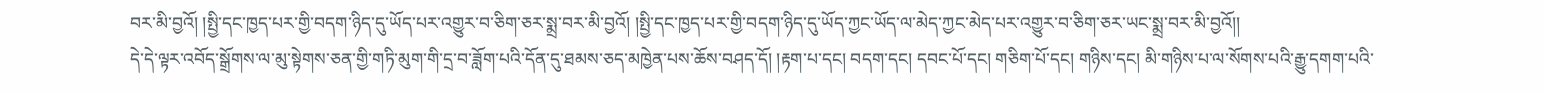བར་མི་བྱའོ། །སྤྱི་དང་ཁྱད་པར་གྱི་བདག་ཉིད་དུ་ཡོད་པར་འགྱུར་བ་ཅིག་ཅར་སྨྲ་བར་མི་བྱའོ། །སྤྱི་དང་ཁྱད་པར་གྱི་བདག་ཉིད་དུ་ཡོད་ཀྱང་ཡོད་ལ་མེད་ཀྱང་མེད་པར་འགྱུར་བ་ཅིག་ཅར་ཡང་སྨྲ་བར་མི་བྱའོ།།
དེ་དེ་ལྟར་འབོད་སྒྲོགས་ལ་མུ་སྟེགས་ཅན་གྱི་གཏི་མུག་གི་དྲ་བ་ཟློག་པའི་དོན་དུ་ཐམས་ཅད་མཁྱེན་པས་ཆོས་བཤད་དོ། །རྟག་པ་དང། བདག་དང། དབང་པོ་དང། གཅིག་པོ་དང། གཉིས་དང། མི་གཉིས་པ་ལ་སོགས་པའི་རྒྱུ་དགག་པའི་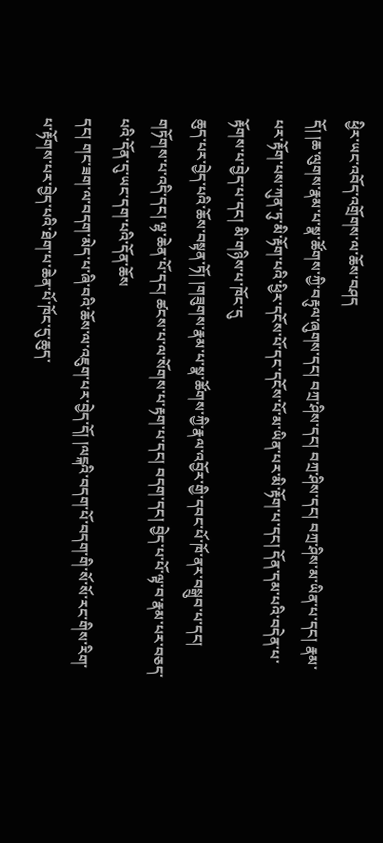ཕྱིར་ཡང་འབོད་འགྲོགས་ལ་ཆོས་བཤད
དོ། །ཆ་ལུགས་རྣམ་པ་སྣ་ཚོགས་ཀྱི་བརྟུལ་ཞུགས་དང། བཀྲ་ཤིས་དང། བཀྲ་ཤིས་དང། བཀྲ་ཤིས་མ་ཡིན་པ་དང། རྣམ་པར་རྟོག་པས་ཀུན་ཏུ་མི་རྟོག་པའི་ཕྱིར་དངོས་པོ་དང་དངོས་པོ་མ་ཡིན་པར་མི་རྟོག་པ་དང། དོན་དམ་པའི་བདེན་པ་རྟོགས་པ་བྱེད་པ་དང། མི་གཉིས་པ་ཁོང་དུ
ཆུད་པར་བྱེད་པའི་ཆོས་བསྟན་ཏོ། །གཟུགས་རྣམ་པ་སྣ་ཚོགས་ཀྱི་རྣལ་འབྱོར་གྱི་དབང་པོ་ཁོ་ནར་བསྒྲུབ་པ་དང། གཏོགས་པ་འདི་དང། ལྷ་ཆེན་པོ་དང། ཚངས་པ་ལ་སོགས་པ་རྟག་པ་དང། བདག་དང། བྱེད་པ་པོ་ལྟ་བ་རྣམ་པར་བཅད་པའི་དོན་དུ་ཡང་དག་པའི་དོན་ཆོས
དང། གང་ཟག་ལ་བདག་མེད་པ་ཞི་བའི་ཆོས་ལ་འཇུག་པར་བྱེད་དོ། །ལངྐའི་བདག་པོ་བདག་གི་སོ་སོ་རང་གིས་རིག་པ་རྟོགས་པར་བྱེད་པའི་ཐེག་པ་ཆེན་པོ་ཁོང་དུ་ཆུད་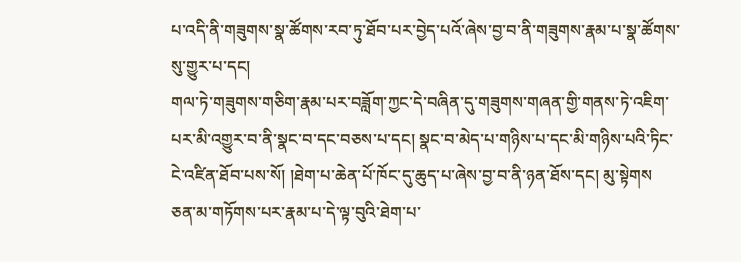པ་འདི་ནི་གཟུགས་སྣ་ཚོགས་རབ་ཏུ་ཐོབ་པར་བྱེད་པའོ་ཞེས་བྱ་བ་ནི་གཟུགས་རྣམ་པ་སྣ་ཚོགས་སུ་གྱུར་པ་དང།
གལ་ཏེ་གཟུགས་གཅིག་རྣམ་པར་བཟློག་ཀྱང་དེ་བཞིན་དུ་གཟུགས་གཞན་གྱི་གནས་ཏེ་འཇིག་པར་མི་འགྱུར་བ་ནི་སྣང་བ་དང་བཅས་པ་དང། སྣང་བ་མེད་པ་གཉིས་པ་དང་མི་གཉིས་པའི་ཏིང་ངེ་འཛིན་ཐོབ་པས་སོ། །ཐེག་པ་ཆེན་པོ་ཁོང་དུ་ཆུད་པ་ཞེས་བྱ་བ་ནི་ཉན་ཐོས་དང། མུ་སྟེགས
ཅན་མ་གཏོགས་པར་རྣམ་པ་དེ་ལྟ་བུའི་ཐེག་པ་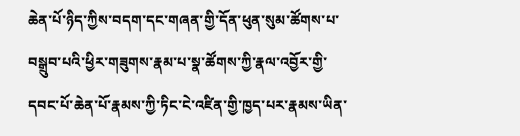ཆེན་པོ་ཉིད་ཀྱིས་བདག་དང་གཞན་གྱི་དོན་ཕུན་སུམ་ཚོགས་པ་བསྒྲུབ་པའི་ཕྱིར་གཟུགས་རྣམ་པ་སྣ་ཚོགས་ཀྱི་རྣལ་འབྱོར་གྱི་དབང་པོ་ཆེན་པོ་རྣམས་ཀྱི་ཏིང་ངེ་འཛིན་གྱི་ཁྱད་པར་རྣམས་ཡིན་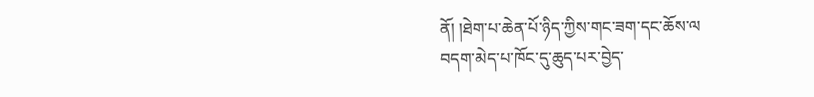ནོ། །ཐེག་པ་ཆེན་པོ་ཉིད་ཀྱིས་གང་ཟག་དང་ཆོས་ལ
བདག་མེད་པ་ཁོང་དུ་ཆུད་པར་བྱེད་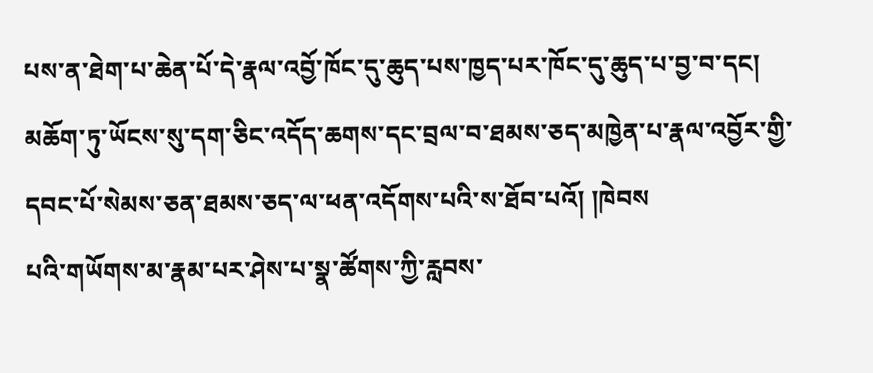པས་ན་ཐེག་པ་ཆེན་པོ་དེ་རྣལ་འབྱོ་ཁོང་དུ་ཆུད་པས་ཁྱད་པར་ཁོང་དུ་ཆུད་པ་བྱ་བ་དང། མཆོག་ཏུ་ཡོངས་སུ་དག་ཅིང་འདོད་ཆགས་དང་བྲལ་བ་ཐམས་ཅད་མཁྱེན་པ་རྣལ་འབྱོར་གྱི་དབང་པོ་སེམས་ཅན་ཐམས་ཅད་ལ་ཕན་འདོགས་པའི་ས་ཐོབ་པའོ། །ཁེབས
པའི་གཡོགས་མ་རྣམ་པར་ཤེས་པ་སྣ་ཚོགས་ཀྱི་རླབས་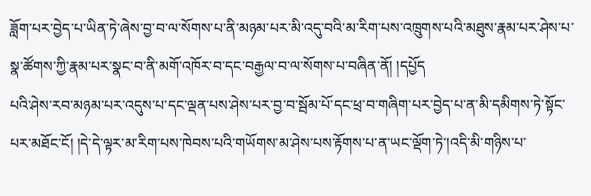ཟློག་པར་བྱེད་པ་ཡིན་ཏེ་ཞེས་བྱ་བ་ལ་སོགས་པ་ནི་མཉམ་པར་མི་འདུ་བའི་མ་རིག་པས་འཁྲུགས་པའི་མཐུས་རྣམ་པར་ཤེས་པ་སྣ་ཚོགས་ཀྱི་རྣམ་པར་སྣང་བ་ནི་མགོ་འཁོར་བ་དང་བརྒྱལ་བ་ལ་སོགས་པ་བཞིན་ནོ། །དཔྱོད
པའི་ཤེས་རབ་མཉམ་པར་འདུས་པ་དང་ལྡན་པས་ཤེས་པར་བྱ་བ་སྦོམ་པོ་དང་ཕྲ་བ་གཞིག་པར་བྱེད་པ་ན་མི་དམིགས་ཏེ་སྟོང་པར་མཐོང་ངོ། །དེ་དེ་ལྟར་མ་རིག་པས་ཁེབས་པའི་གཡོགས་མ་ཤེས་པས་རྟོགས་པ་ན་ཡང་ལྡོག་ཏེ་།འདི་མི་གཉིས་པ་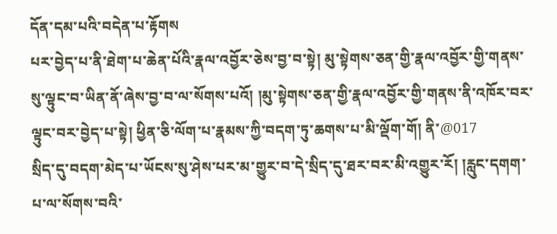དོན་དམ་པའི་བདེན་པ་རྟོགས
པར་བྱེད་པ་ནི་ཐེག་པ་ཆེན་པོའི་རྣལ་འབྱོར་ཅེས་བྱ་བ་སྟེ། མུ་སྟེགས་ཅན་གྱི་རྣལ་འབྱོར་གྱི་གནས་སུ་ལྟུང་བ་ཡིན་ནོ་ཞེས་བྱ་བ་ལ་སོགས་པའོ། །མུ་སྟེགས་ཅན་གྱི་རྣལ་འབྱོར་གྱི་གནས་ནི་འཁོར་བར་ལྟུང་བར་བྱེད་པ་སྟེ། ཕྱིན་ཅི་ལོག་པ་རྣམས་ཀྱི་བདག་ཏུ་ཆགས་པ་མི་ལྡོག་གོ། ནི་@017
སྲིད་དུ་བདག་མེད་པ་ཡོངས་སུ་ཤེས་པར་མ་གྱུར་བ་དེ་སྲིད་དུ་ཐར་བར་མི་འགྱུར་རོ། །རླུང་དགག་པ་ལ་སོགས་བའི་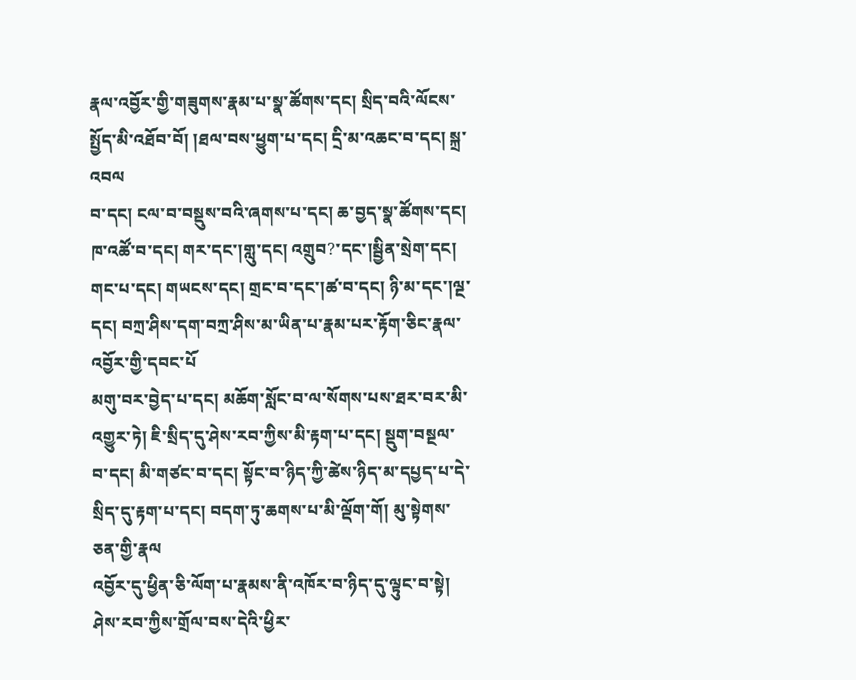རྣལ་འབྱོར་གྱི་གཟུགས་རྣམ་པ་སྣ་ཚོགས་དང། སྲིད་བའི་ལོངས་སྤྱོད་མི་འཐོབ་བོ། །ཐལ་བས་ཕྱུག་པ་དང། དྲི་མ་འཆང་བ་དང། སྐྲ་འབལ
བ་དང། ངལ་བ་བསྡུས་བའི་ཞགས་པ་དང། ཆ་བྱད་སྣ་ཚོགས་དང། ཁ་འཚོ་བ་དང། གར་དང་།གླུ་དང། འགྲུབ?་དང་།སྦྱིན་སྲེག་དང། གང་པ་དང། གཡངས་དང། གྲང་བ་དང་།ཚ་བ་དང། ཉི་མ་དང་།ལྔ་དང། བཀྲ་ཤིས་དག་བཀྲ་ཤིས་མ་ཡིན་པ་རྣམ་པར་རྟོག་ཅིང་རྣལ་འབྱོར་གྱི་དབང་པོ
མགུ་བར་བྱེད་པ་དང། མཆོག་སློང་བ་ལ་སོགས་པས་ཐར་བར་མི་འགྱུར་ཏེ། ཇི་སྲིད་དུ་ཤེས་རབ་ཀྱིས་མི་རྟག་པ་དང། སྡུག་བསྔལ་བ་དང། མི་གཙང་བ་དང། སྟོང་བ་ཉིད་ཀྱི་ཚེས་ཉིད་མ་དཔྱད་པ་དེ་སྲིད་དུ་རྟག་པ་དང། བདག་ཏུ་ཆགས་པ་མི་ལྡོག་གོ། མུ་སྟེགས་ཅན་གྱི་རྣལ
འབྱོར་དུ་ཕྱིན་ཅི་ལོག་པ་རྣམས་ནི་འཁོར་བ་ཉིད་དུ་ལྟུང་བ་སྟེ། ཤེས་རབ་ཀྱིས་གྲོལ་བས་དེའི་ཕྱིར་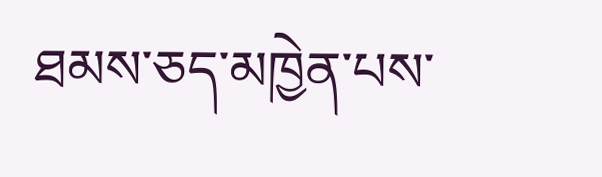ཐམས་ཅད་མཁྱེན་པས་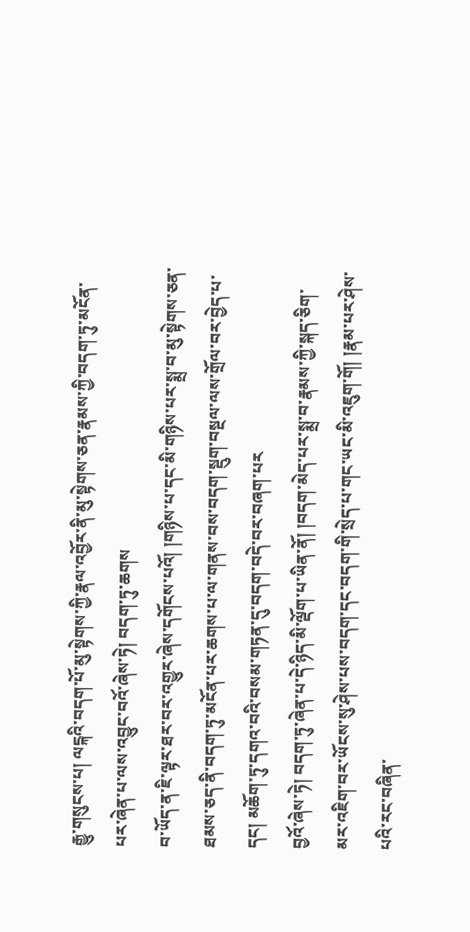རྒྱུ་གསུངས་པ། ལངྐའི་བདག་པོ་མུ་སྟེགས་ཀྱི་རྣལ་འབྱོར་ནི་མུ་སྟེགས་ཅན་རྣམས་ཀྱི་བདག་ཏུ་མངོན་པར་ཞེན་པ་ལས་འབྱུང་བའོ་ཞེས་ཏེ། བདག་ཏུ་ཆགས
བ་ཡོད་ན་ཇི་ལྟར་ཐར་བར་འགྱུར་ཞེས་དགོངས་པའོ། །གཉིས་པ་དང་མི་གཉིས་པར་སྨྲ་བ་མུ་སྟེགས་ཅན་ཐམས་ཅད་ནི་བདག་ཏུ་མངོན་པར་ཆགས་པ་ལ་གནས་བས་བདག་སྡུག་བསྔལ་ལས་གྲོལ་བར་བྱེད་པ་དང། མཆོག་ཏུ་དགའ་བའི་བསམ་གཏན་དུ་བདག་བདེ་བར་བཞག་པར
བྱའོ་ཞེས་ཏེ། བདག་ཏུ་ཞེན་པ་དེ་ཉིད་མི་ལྡོག་པ་ཡིན་ནོ། །བདག་མེད་པར་སྨྲ་བ་རྣམས་ཀྱི་སྐད་ཅིག་མར་འཇིག་བར་ཡོངས་སུ་ཤེས་པས་བདག་དང་བདག་གི་སྲེད་པ་གང་ཡང་མི་འཇུག་གོ། །རྣམ་པར་ཤེས་པའི་རང་བཞིན་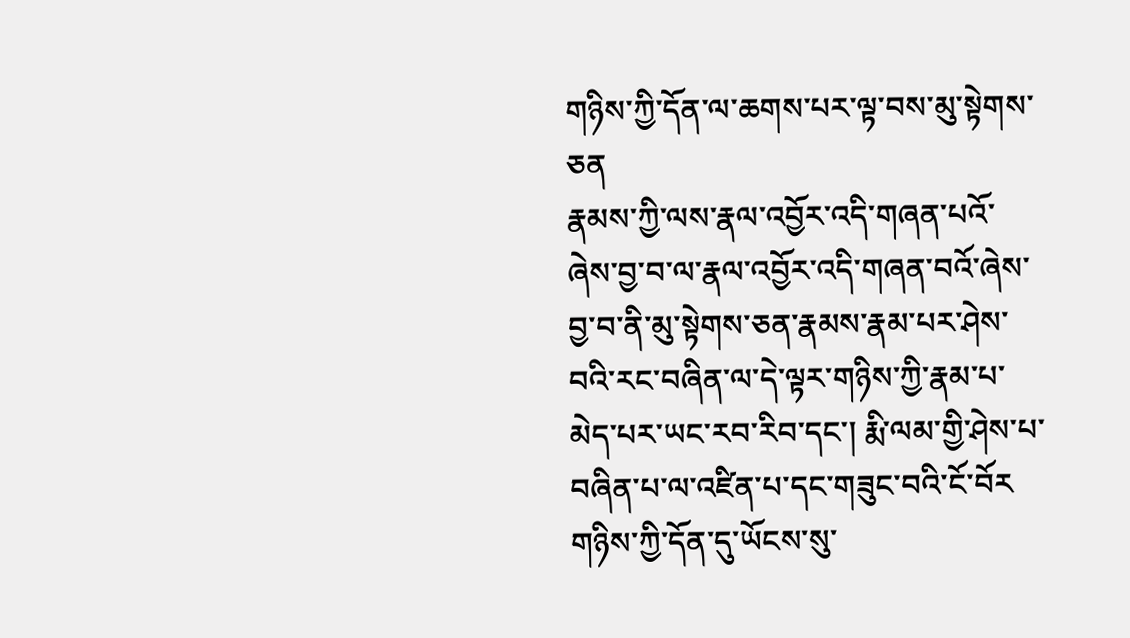གཉིས་ཀྱི་དོན་ལ་ཆགས་པར་ལྟ་བས་མུ་སྟེགས་ཅན
རྣམས་ཀྱི་ལས་རྣལ་འབྱོར་འདི་གཞན་པའོ་ཞེས་བྱ་བ་ལ་རྣལ་འབྱོར་འདི་གཞན་བའོ་ཞེས་བྱ་བ་ནི་མུ་སྟེགས་ཅན་རྣམས་རྣམ་པར་ཤེས་བའི་རང་བཞིན་ལ་དེ་ལྟར་གཉིས་ཀྱི་རྣམ་པ་མེད་པར་ཡང་རབ་རིབ་དང་། རྨི་ལམ་གྱི་ཤེས་པ་བཞིན་པ་ལ་འཛིན་པ་དང་གཟུང་བའི་ངོ་བོར
གཉིས་ཀྱི་དོན་དུ་ཡོངས་སུ་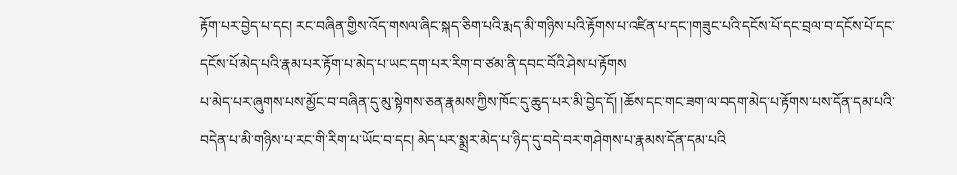རྟོག་པར་བྱེད་པ་དང། རང་བཞིན་གྱིས་འོད་གསལ་ཞིང་སྐད་ཅིག་པའི་རྨད་མི་གཉིས་པའི་རྟོགས་པ་འཛིན་པ་དང་།གཟུང་པའི་དངོས་པོ་དང་བྲལ་བ་དངོས་པོ་དང་དངོས་པོ་མེད་པའི་རྣམ་པར་རྟོག་པ་མེད་པ་ཡང་དག་པར་རིག་བ་ཙམ་ནི་དབང་བོའི་ཤེས་པ་རྟོགས
པ་མེད་པར་ཞུགས་པས་མྱོང་བ་བཞིན་དུ་མུ་སྟེགས་ཅན་རྣམས་ཀྱིས་ཁོང་དུ་ཆུད་པར་མི་བྱེད་དོ། །ཆོས་དང་གང་ཟག་ལ་བདག་མེད་པ་རྟོགས་པས་དོན་དམ་པའི་བདེན་པ་མི་གཉིས་པ་རང་གི་རིག་པ་ཡོང་བ་དང། མེད་པར་སྨྲར་མེད་པ་ཉིད་དུ་བདེ་བར་གཤེགས་པ་རྣམས་དོན་དམ་པའི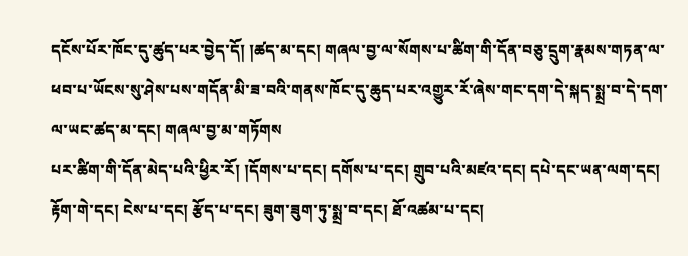དངོས་པོར་ཁོང་དུ་ཚུད་པར་བྱེད་དོ། །ཚད་མ་དང། གཞལ་བྱ་ལ་སོགས་པ་ཚིག་གི་དོན་བཅུ་དྲུག་རྣམས་གཏན་ལ་ཕབ་པ་ཡོངས་སུ་ཤེས་པས་གདོན་མི་ཟ་བའི་གནས་ཁོང་དུ་ཆུད་པར་འགྱུར་རོ་ཞེས་གང་དག་དེ་སྐད་སྨྲ་བ་དེ་དག་ལ་ཡང་ཚད་མ་དང། གཞལ་བྱ་མ་གཏོགས
པར་ཚིག་གི་དོན་མེད་པའི་ཕྱིར་རོ། །དོགས་པ་དང། དགོས་པ་དང། གྲུབ་པའི་མཛའ་དང། དཔེ་དང་ཡན་ལག་དང། རྟོག་གེ་དང། ངེས་པ་དང། རྩོད་པ་དང། ཟུག་ཟུག་ཏུ་སྨྲ་བ་དང། ཐོ་འཚམ་པ་དང།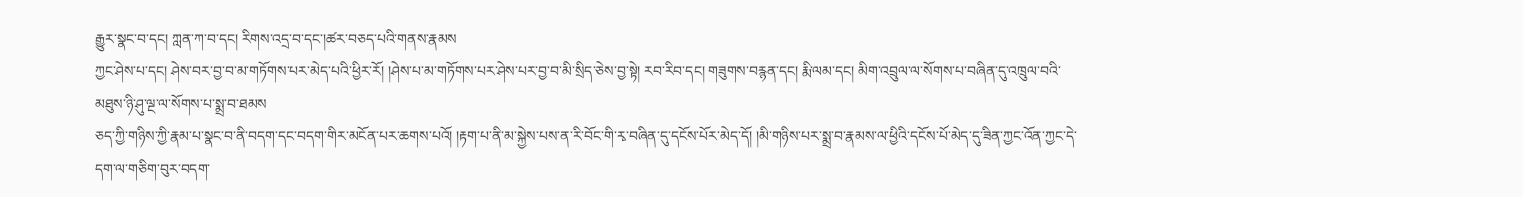རྒྱུར་སྣང་བ་དང། ཀླན་ཀ་བ་དང། རིགས་འདྲ་བ་དང་།ཚར་བཅད་པའི་གནས་རྣམས
ཀྱང་ཤེས་པ་དང། ཤེས་བར་བྱ་བ་མ་གཏོགས་པར་མེད་པའི་ཕྱིར་རོ། །ཤེས་པ་མ་གཏོགས་པར་ཤེས་པར་བྱ་བ་མི་སྲིད་ཅེས་བྱ་སྟེ། རབ་རིབ་དང། གཟུགས་བརྙན་དང། རྨི་ལམ་དང། མིག་འབྲུལ་ལ་སོགས་པ་བཞིན་དུ་འཁྲུལ་བའི་མཐུས་ཉི་ཤུ་ལྔ་ལ་སོགས་པ་སྨྲ་བ་ཐམས
ཅད་ཀྱི་གཉིས་ཀྱི་རྣམ་པ་སྣང་བ་ནི་བདག་དང་བདག་གིར་མངོན་པར་ཆགས་པའོ། །རྟག་པ་ནི་མ་སྐྱེས་པས་ན་རི་བོང་གི་རྭ་བཞིན་དུ་དངོས་པོར་མེད་དོ། །མི་གཉིས་པར་སྨྲ་བ་རྣམས་ལ་ཕྱིའི་དངོས་པོ་མེད་དུ་ཟིན་ཀྱང་འོན་ཀྱང་དེ་དག་ལ་གཅིག་བུར་བདག་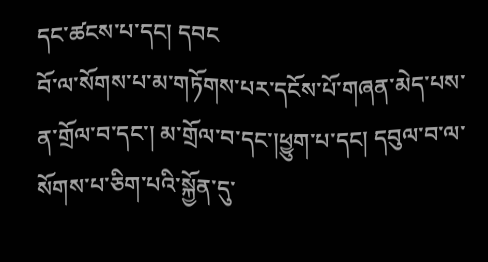དང་ཚངས་པ་དང། དབང
བོ་ལ་སོགས་པ་མ་གཏོགས་པར་དངོས་པོ་གཞན་མེད་པས་ན་གྲོལ་བ་དང་། མ་གྲོལ་བ་དང་།ཕྱུག་པ་དང། དབུལ་བ་ལ་སོགས་པ་ཅིག་པའི་སྐྱོན་དུ་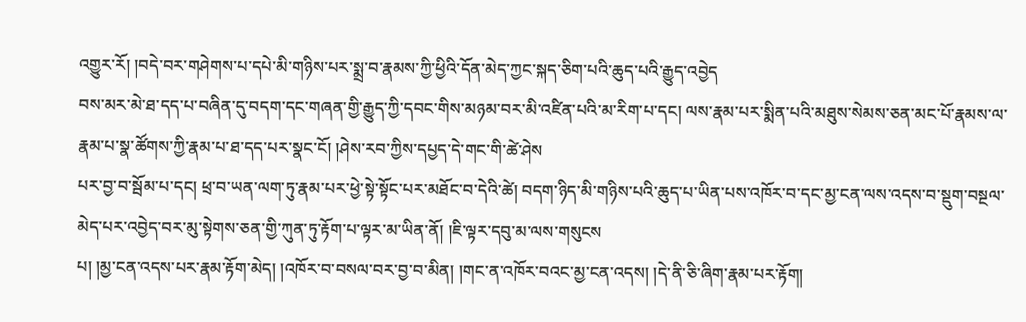འགྱུར་རོ། །བདེ་བར་གཤེགས་པ་དཔེ་མི་གཉིས་པར་སྨྲ་བ་རྣམས་ཀྱི་ཕྱིའི་དོན་མེད་ཀྱང་སྐད་ཅིག་པའི་ཆུད་པའི་རྒྱུད་འབྱེད
བས་མར་མེ་ཐ་དད་པ་བཞིན་དུ་བདག་དང་གཞན་གྱི་རྒྱུད་ཀྱི་དབང་གིས་མཉམ་བར་མི་འཛིན་པའི་མ་རིག་པ་དང། ལས་རྣམ་པར་སྨིན་པའི་མཐུས་སེམས་ཅན་མང་པོ་རྣམས་ལ་རྣམ་པ་སྣ་ཚོགས་ཀྱི་རྣམ་པ་ཐ་དད་པར་སྣང་ངོ། །ཤེས་རབ་ཀྱིས་དཔྱད་དེ་གང་གི་ཚེ་ཤེས
པར་བྱ་བ་སྦོམ་པ་དང། ཕྲ་བ་ཡན་ལག་ཏུ་རྣམ་པར་ཕྱེ་སྟེ་སྟོང་པར་མཐོང་བ་དེའི་ཚེ། བདག་ཉིད་མི་གཉིས་པའི་ཆུད་པ་ཡིན་པས་འཁོར་བ་དང་མྱ་ངན་ལས་འདས་བ་སྡུག་བསྔལ་མེད་པར་འབྱེད་བར་མུ་སྟེགས་ཅན་གྱི་ཀུན་ཏུ་རྟོག་པ་ལྟར་མ་ཡིན་ནོ། །ཇི་ལྟར་དབུ་མ་ལས་གསུངས
པ། །མྱ་ངན་འདས་པར་རྣམ་རྟོག་མེད། །འཁོར་བ་བསལ་བར་བྱ་བ་མིན། །གང་ན་འཁོར་བའང་མྱ་ངན་འདས། །དེ་ནི་ཅི་ཞིག་རྣམ་པར་རྟོག།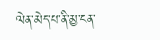ལེན་མེད་པ་ནི་མྱ་ངན་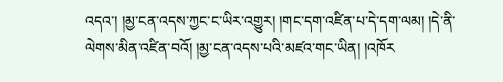འདའ་། །མྱ་ངན་འདས་ཀྱང་ང་ཡིར་འགྱུར། །གང་དག་འཛིན་པ་དེ་དག་ལམ། །དེ་ནི་ལེགས་མིན་འཛིན་བའོ། །མྱ་ངན་འདས་པའི་མཛའ་གང་ཡིན། །འཁོར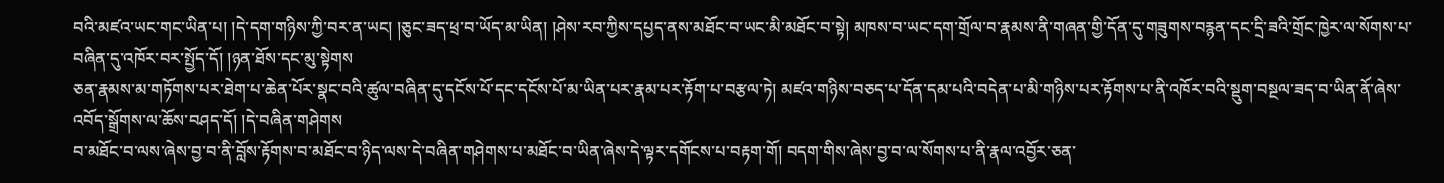བའི་མཛའ་ཡང་གང་ཡིན་པ། །དེ་དག་གཉིས་ཀྱི་བར་ན་ཡང། །ཅུང་ཟད་ཕྲ་བ་ཡོད་མ་ཡིན། །ཤེས་རབ་ཀྱིས་དཔྱད་ནས་མཐོང་བ་ཡང་མི་མཐོང་བ་སྟེ། མཁས་བ་ཡང་དག་གྲོལ་བ་རྣམས་ནི་གཞན་གྱི་དོན་དུ་གཟུགས་བརྙན་དང་དྲི་ཟའི་གྲོང་ཁྱེར་ལ་སོགས་པ་བཞིན་དུ་འཁོར་བར་སྤྱོད་དོ། །ཉན་ཐོས་དང་མུ་སྟེགས
ཅན་རྣམས་མ་གཏོགས་པར་ཐེག་པ་ཆེན་པོར་སྣང་བའི་ཚུལ་བཞིན་དུ་དངོས་པོ་དང་དངོས་པོ་མ་ཡིན་པར་རྣམ་པར་རྟོག་པ་བརྩལ་ཏེ། མཛའ་གཉིས་བཅད་པ་དོན་དམ་པའི་བདེན་པ་མི་གཉིས་པར་རྟོགས་པ་ནི་འཁོར་བའི་སྡུག་བསྔལ་ཟད་བ་ཡིན་ནོ་ཞེས་འབོད་སྒྲོགས་ལ་ཆོས་བཤད་དོ། །དེ་བཞིན་གཤེགས
བ་མཐོང་བ་ལས་ཞེས་བྱ་བ་ནི་བློས་རྟོགས་བ་མཐོང་བ་ཉིད་ལས་དེ་བཞིན་གཤེགས་པ་མཐོང་བ་ཡིན་ཞེས་དེ་ལྟར་དགོངས་པ་བརྟག་གོ། བདག་གིས་ཞེས་བྱ་བ་ལ་སོགས་པ་ནི་རྣལ་འབྱོར་ཅན་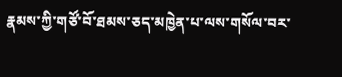རྣམས་ཀྱི་གཙོ་བོ་ཐམས་ཅད་མཁྱེན་པ་ལས་གསོལ་བར་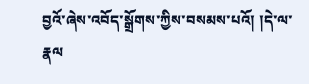བྱའོ་ཞེས་འབོད་སྒྲོགས་ཀྱིས་བསམས་པའོ། །དེ་ལ་རྣལ